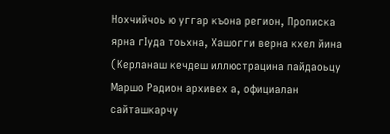Нохчийчоь ю уггар къона регион, Прописка ярна гIуда тоьхна, Хашогги верна кхел йина (Керланаш кечдеш иллюстрацина пайдаоьцу Маршо Радион архивех а, официалан сайташкарчу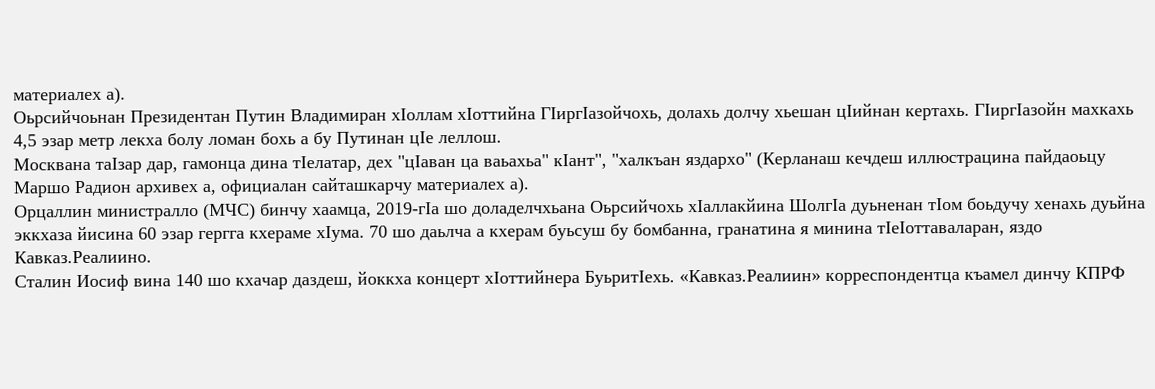материалех а).
Оьрсийчоьнан Президентан Путин Владимиран хIоллам хIоттийна ГIиргIазойчохь, долахь долчу хьешан цIийнан кертахь. ГIиргIазойн махкахь 4,5 эзар метр лекха болу ломан бохь а бу Путинан цIе леллош.
Москвана таIзар дар, гамонца дина тIелатар, дех "цIаван ца ваьахьа" кIант", "халкъан яздархо" (Керланаш кечдеш иллюстрацина пайдаоьцу Маршо Радион архивех а, официалан сайташкарчу материалех а).
Орцаллин министралло (МЧС) бинчу хаамца, 2019-гIа шо доладелчхьана Оьрсийчохь хIаллакйина ШолгIа дуьненан тIом боьдучу хенахь дуьйна эккхаза йисина 60 эзар гергга кхераме хIума. 70 шо даьлча а кхерам буьсуш бу бомбанна, гранатина я минина тIеIоттаваларан, яздо Кавказ.Реалиино.
Сталин Иосиф вина 140 шо кхачар даздеш, йоккха концерт хIоттийнера БуьритIехь. «Кавказ.Реалиин» корреспондентца къамел динчу КПРФ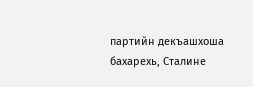партийн декъашхоша бахарехь, Сталине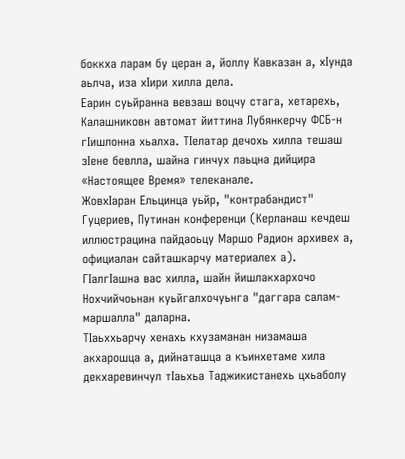боккха ларам бу церан а, йоллу Кавказан а, хIунда аьлча, иза хIири хилла дела.
Еарин суьйранна вевзаш воцчу стага, хетарехь, Калашниковн автомат йиттина Лубянкерчу ФСБ-н гIишлонна хьалха. ТIелатар дечохь хилла тешаш зIене бевлла, шайна гинчух лаьцна дийцира «Настоящее Время» телеканале.
ЖовхIаран Ельцинца уьйр, "контрабандист" Гуцериев, Путинан конференци (Керланаш кечдеш иллюстрацина пайдаоьцу Маршо Радион архивех а, официалан сайташкарчу материалех а).
ГIалгIашна вас хилла, шайн йишлакхархочо Нохчийчоьнан куьйгалхочуьнга "даггара салам-маршалла" даларна.
ТIаьххьарчу хенахь кхузаманан низамаша акхарошца а, дийнаташца а къинхетаме хила декхаревинчул тIаьхьа Таджикистанехь цхьаболу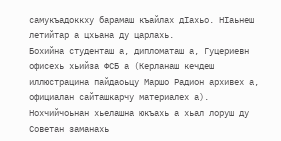самукъадоккху барамаш къайлах дIахьо. НIаьнеш летийтар а цхьана ду царлахь.
Бохийна студенташ а, дипломаташ а, Гуцериевн офисехь хьийза ФСБ а (Керланаш кечдеш иллюстрацина пайдаоьцу Маршо Радион архивех а, официалан сайташкарчу материалех а).
Нохчийчоьнан хьелашна юкъахь а хьал лоруш ду Советан заманахь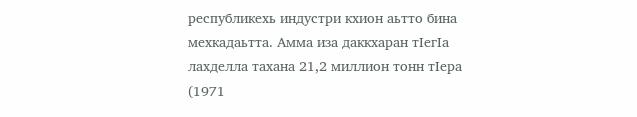республикехь индустри кхион аьтто бина мехкадаьтта. Амма иза даккхаран тIегIа лахделла тахана 21,2 миллион тонн тIера (1971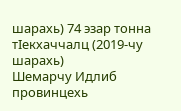шарахь) 74 эзар тонна тIекхаччалц (2019-чу шарахь)
Шемарчу Идлиб провинцехь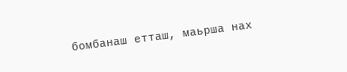бомбанаш етташ, маьрша нах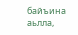байъина аьлла,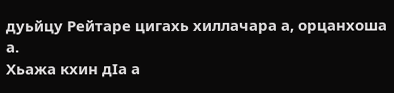дуьйцу Рейтаре цигахь хиллачара а, орцанхоша а.
Хьажа кхин дIа а